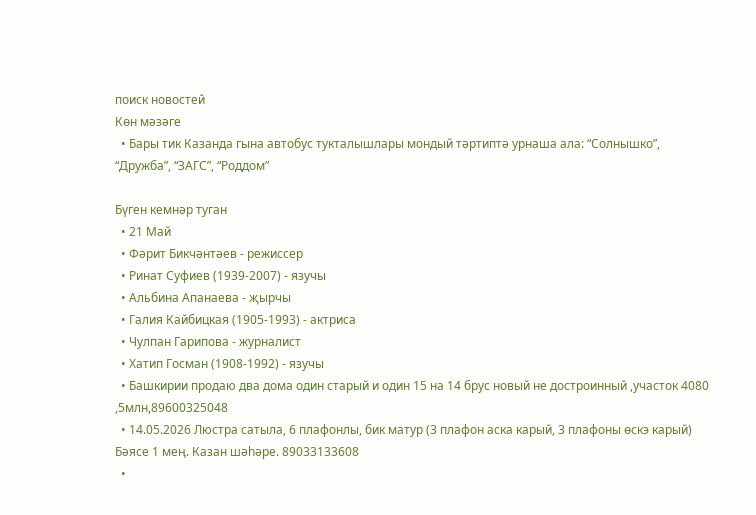поиск новостей
Көн мәзәге
  • Бары тик Казанда гына автобус тукталышлары мондый тәртиптә урнаша ала: “Солнышко”, “Дружба”, “ЗАГС”, “Роддом”

Бүген кемнәр туган
  • 21 Май
  • Фәрит Бикчәнтәев - режиссер
  • Ринат Суфиев (1939-2007) - язучы
  • Альбина Апанаева - җырчы
  • Галия Кайбицкая (1905-1993) - актриса
  • Чулпан Гарипова - журналист
  • Хатип Госман (1908-1992) - язучы
  • Башкирии продаю два дома один старый и один 15 на 14 брус новый не достроинный ,участок 4080 ,5млн,89600325048
  • 14.05.2026 Люстра сатыла, 6 плафонлы, бик матур (3 плафон аска карый, 3 плафоны өскэ карый) Бәясе 1 мең. Казан шәһәре. 89033133608
  •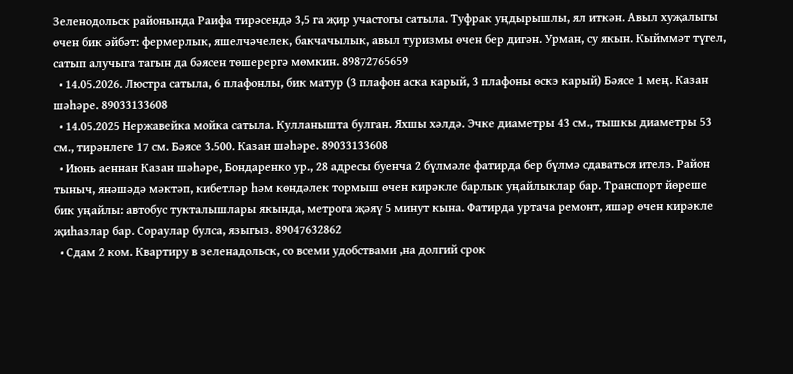Зеленодольск районында Раифа тирәсендә 3,5 га җир участогы сатыла. Туфрак уңдырышлы, ял иткән. Авыл хуҗалыгы өчен бик әйбәт: фермерлык, яшелчәчелек, бакчачылык, авыл туризмы өчен бер дигән. Урман, су якын. Кыйммәт түгел, сатып алучыга тагын да бәясен төшерергә мөмкин. 89872765659
  • 14.05.2026. Люстра сатыла, 6 плафонлы, бик матур (3 плафон аска карый, 3 плафоны өскэ карый) Бәясе 1 мең. Казан шәһәре. 89033133608
  • 14.05.2025 Нержавейка мойка сатыла. Кулланышта булган. Яхшы хәлдә. Эчке диаметры 43 см., тышкы диаметры 53 см., тирәнлеге 17 см. Бәясе 3.500. Казан шәһәре. 89033133608
  • Июнь аеннан Казан шәһәре, Бондаренко ур., 28 адресы буенча 2 бүлмәле фатирда бер бүлмә сдаваться ителэ. Район тыныч, янәшәдә мәктәп, кибетләр һәм көндәлек тормыш өчен кирәкле барлык уңайлыклар бар. Транспорт йөреше бик уңайлы: автобус тукталышлары якында, метрога җәяү 5 минут кына. Фатирда уртача ремонт, яшәр өчен кирәкле җиһазлар бар. Сораулар булса, языгыз. 89047632862
  • Сдам 2 ком. Квартиру в зеленадольск, со всеми удобствами ,на долгий срок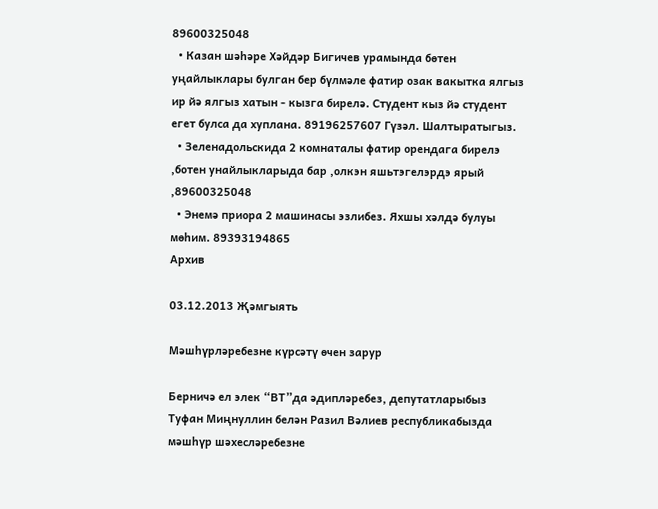89600325048
  • Казан шәһәре Хәйдәр Бигичев урамында бөтен уңайлыклары булган бер бүлмәле фатир озак вакытка ялгыз ир йә ялгыз хатын - кызга бирелә. Студент кыз йә студент егет булса да хуплана. 89196257607 Гүзәл. Шалтыратыгыз.
  • Зеленадольскида 2 комнаталы фатир орендага бирелэ ,ботен унайлыкларыда бар ,олкэн яшьтэгелэрдэ ярый ,89600325048
  • Энемә приора 2 машинасы эзлибез. Яхшы хәлдә булуы мөһим. 89393194865
Архив

03.12.2013 Җәмгыять

Мәшһүрләребезне күрсәтү өчен зарур

Берничә ел элек “ВТ”да әдипләребез, депутатларыбыз Туфан Миңнуллин белән Разил Вәлиев республикабызда мәшһүр шәхесләребезне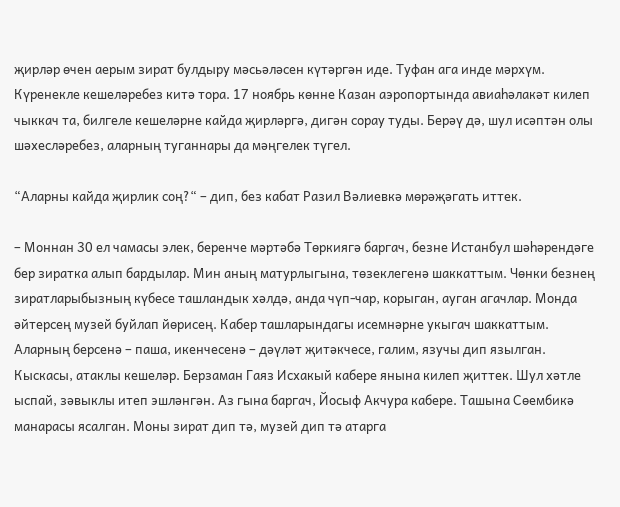җирләр өчен аерым зират булдыру мәсьәләсен күтәргән иде. Туфан ага инде мәрхүм. Күренекле кешеләребез китә тора. 17 ноябрь көнне Казан аэропортында авиаһәлакәт килеп чыккач та, билгеле кешеләрне кайда җирләргә, дигән сорау туды. Берәү дә, шул исәптән олы шәхесләребез, аларның туганнары да мәңгелек түгел.

“Аларны кайда җирлик соң?“ – дип, без кабат Разил Вәлиевкә мөрәҗәгать иттек.

– Моннан 30 ел чамасы элек, беренче мәртәбә Төркиягә баргач, безне Истанбул шәһәрендәге бер зиратка алып бардылар. Мин аның матурлыгына, төзеклегенә шаккаттым. Чөнки безнең зиратларыбызның күбесе ташландык хәлдә, анда чүп-чар, корыган, ауган агачлар. Монда әйтерсең музей буйлап йөрисең. Кабер ташларындагы исемнәрне укыгач шаккаттым. Аларның берсенә – паша, икенчесенә – дәүләт җитәкчесе, галим, язучы дип язылган. Кыскасы, атаклы кешеләр. Берзаман Гаяз Исхакый кабере янына килеп җиттек. Шул хәтле ыспай, зәвыклы итеп эшләнгән. Аз гына баргач, Йосыф Акчура кабере. Ташына Сөембикә манарасы ясалган. Моны зират дип тә, музей дип тә атарга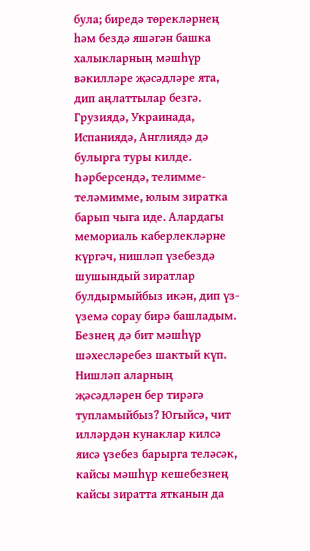була; биредә төрекләрнең һәм бездә яшәгән башка халыкларның мәшһүр вәкилләре җәсәдләре ята, дип аңлаттылар безгә. Грузиядә, Украинада, Испаниядә, Англиядә дә булырга туры килде. Һәрберсендә, телимме-теләмимме, юлым зиратка барып чыга иде. Алардагы мемориаль каберлекләрне күргәч, нишләп үзебездә шушындый зиратлар булдырмыйбыз икән, дип үз-үземә сорау бирә башладым. Безнең дә бит мәшһүр шәхесләребез шактый күп. Нишләп аларның җәсәдләрен бер тирәгә тупламыйбыз? Югыйсә, чит илләрдән кунаклар килсә яисә үзебез барырга теләсәк, кайсы мәшһүр кешебезнең кайсы зиратта ятканын да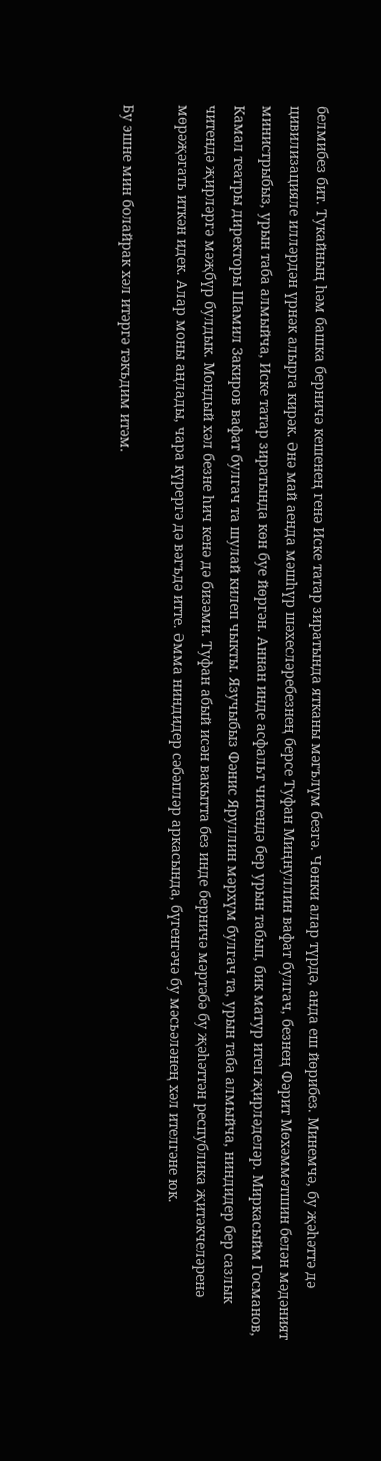белмибез бит. Тукайның һәм башка берничә кешенең генә Иске татар зиратында ятканы мәгълүм безгә. Чөнки алар түрдә, анда еш йөрибез. Минемчә, бу җәһәттә дә цивилизацияле илләрдән үрнәк алырга кирәк. Әнә май аенда мәшһүр шәхесләребезнең берсе Туфан Миңнуллин вафат булгач, безнең Фәрит Мөхәммәтшин белән мәдәният министрыбыз, урын таба алмыйча, Иске татар зиратында көн буе йөргән. Аннан инде асфальт читендә бер урын табып, бик матур итеп җирләделәр. Миркасыйм Госманов, Камал театры директоры Шамил Закиров вафат булгач та шулай килеп чыкты. Язучыбыз Фәнис Яруллин мәрхүм булгач та, урын таба алмыйча, ниндидер бер сазлык читендә җирләргә мәҗбүр булдык. Мондый хәл безне һич кенә дә бизәми. Туфан абый исән вакытта без инде берничә мәртәбә бу җәһәттән республика җитәкчеләренә мөрәҗәгать иткән идек. Алар моны аңлады, чара күрергә дә вәгъдә итте. Әмма ниндидер сәбәпләр аркасында, бүгенгәчә бу мәсьәләнең хәл ителгәне юк.

Бу эшне мин болайрак хәл итәргә тәкъдим итәм.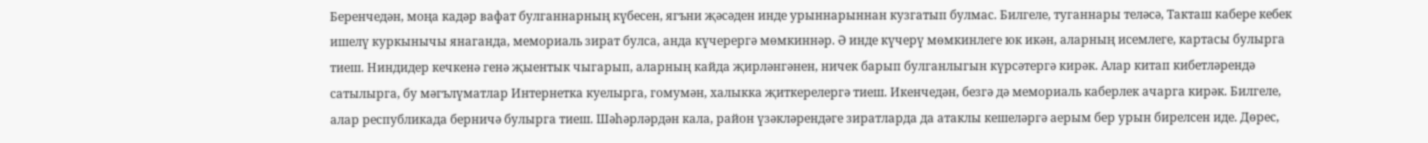Беренчедән, моңа кадәр вафат булганнарның күбесен, ягъни җәсәден инде урыннарыннан кузгатып булмас. Билгеле, туганнары теләсә, Такташ кабере кебек ишелү куркынычы янаганда, мемориаль зират булса, анда күчерергә мөмкиннәр. Ә инде күчерү мөмкинлеге юк икән, аларның исемлеге, картасы булырга тиеш. Ниндидер кечкенә генә җыентык чыгарып, аларның кайда җирләнгәнен, ничек барып булганлыгын күрсәтергә кирәк. Алар китап кибетләрендә сатылырга, бу мәгълүматлар Интернетка куелырга, гомумән, халыкка җиткерелергә тиеш. Икенчедән, безгә дә мемориаль каберлек ачарга кирәк. Билгеле, алар республикада берничә булырга тиеш. Шәһәрләрдән кала, район үзәкләрендәге зиратларда да атаклы кешеләргә аерым бер урын бирелсен иде. Дөрес,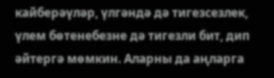кайберәүләр, үлгәндә дә тигезсезлек, үлем бөтенебезне дә тигезли бит, дип әйтергә мөмкин. Аларны да аңларга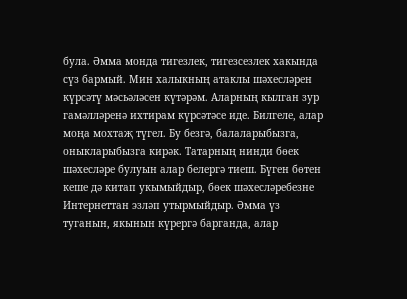була. Әмма монда тигезлек, тигезсезлек хакында сүз бармый. Мин халыкның атаклы шәхесләрен күрсәтү мәсьәләсен күтәрәм. Аларның кылган зур гамәлләренә ихтирам күрсәтәсе иде. Билгеле, алар моңа мохтаҗ түгел. Бу безгә, балаларыбызга, оныкларыбызга кирәк. Татарның нинди бөек шәхесләре булуын алар белергә тиеш. Бүген бөтен кеше дә китап укымыйдыр, бөек шәхесләребезне Интернеттан эзләп утырмыйдыр. Әмма үз туганын, якынын күрергә барганда, алар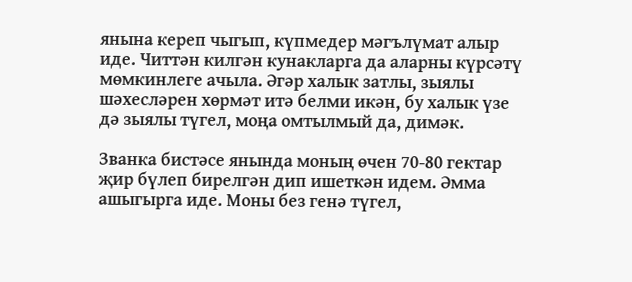янына кереп чыгып, күпмедер мәгълүмат алыр иде. Читтән килгән кунакларга да аларны күрсәтү мөмкинлеге ачыла. Әгәр халык затлы, зыялы шәхесләрен хөрмәт итә белми икән, бу халык үзе дә зыялы түгел, моңа омтылмый да, димәк.

Званка бистәсе янында моның өчен 70-80 гектар җир бүлеп бирелгән дип ишеткән идем. Әмма ашыгырга иде. Моны без генә түгел,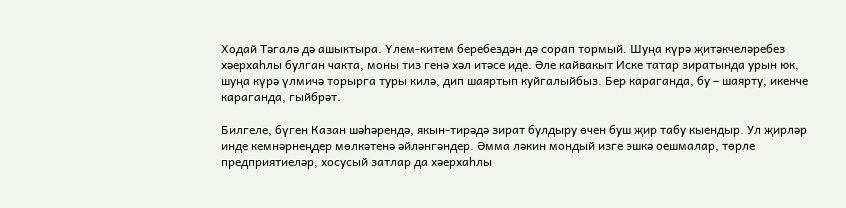Ходай Тәгалә дә ашыктыра. Үлем-китем беребездән дә сорап тормый. Шуңа күрә җитәкчеләребез хәерхаһлы булган чакта, моны тиз генә хәл итәсе иде. Әле кайвакыт Иске татар зиратында урын юк, шуңа күрә үлмичә торырга туры килә, дип шаяртып куйгалыйбыз. Бер караганда, бу – шаярту, икенче караганда, гыйбрәт.

Билгеле, бүген Казан шәһәрендә, якын-тирәдә зират булдыру өчен буш җир табу кыендыр. Ул җирләр инде кемнәрнеңдер мөлкәтенә әйләнгәндер. Әмма ләкин мондый изге эшкә оешмалар, төрле предприятиеләр, хосусый затлар да хәерхаһлы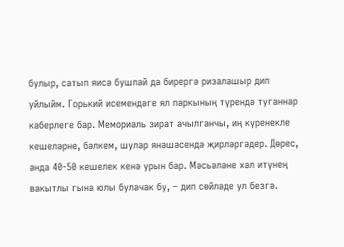булыр, сатып яисә бушлай да бирергә ризалашыр дип уйлыйм. Горький исемендәге ял паркының түрендә туганнар каберлеге бар. Мемориаль зират ачылганчы, иң күренекле кешеләрне, бәлкем, шулар янәшәсендә җирләргәдер. Дөрес, анда 40-50 кешелек кенә урын бар. Мәсьәләне хәл итүнең вакытлы гына юлы булачак бу, – дип сөйләде ул безгә.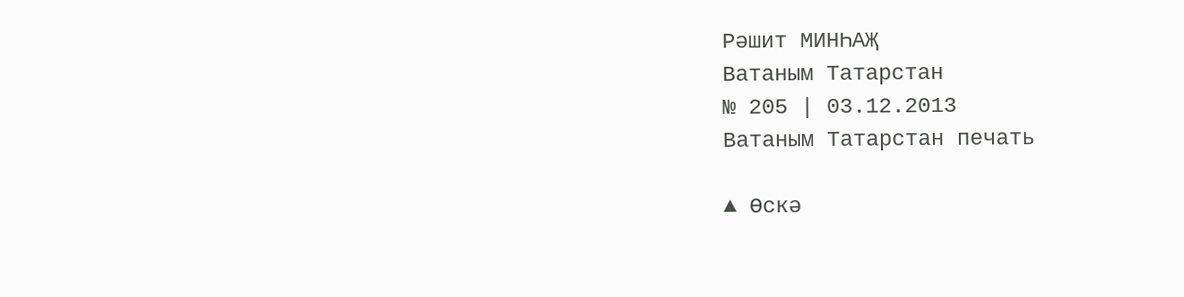Рәшит МИНҺАҖ
Ватаным Татарстан
№ 205 | 03.12.2013
Ватаным Татарстан печать

▲ Өскә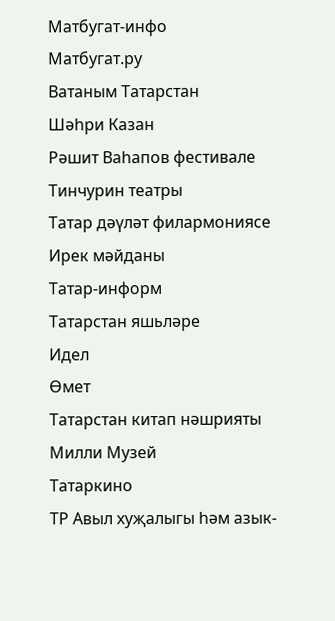Матбугат-инфо
Матбугат.ру
Ватаным Татарстан
Шәһри Казан
Рәшит Ваһапов фестивале
Тинчурин театры
Татар дәүләт филармониясе
Ирек мәйданы
Татар-информ
Татарстан яшьләре
Идел
Өмет
Татарстан китап нәшрияты
Милли Музей
Татаркино
ТР Авыл хуҗалыгы һәм азык-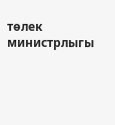төлек министрлыгы